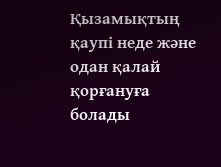Қызамықтың қаупі неде және одан қалай қорғануға болады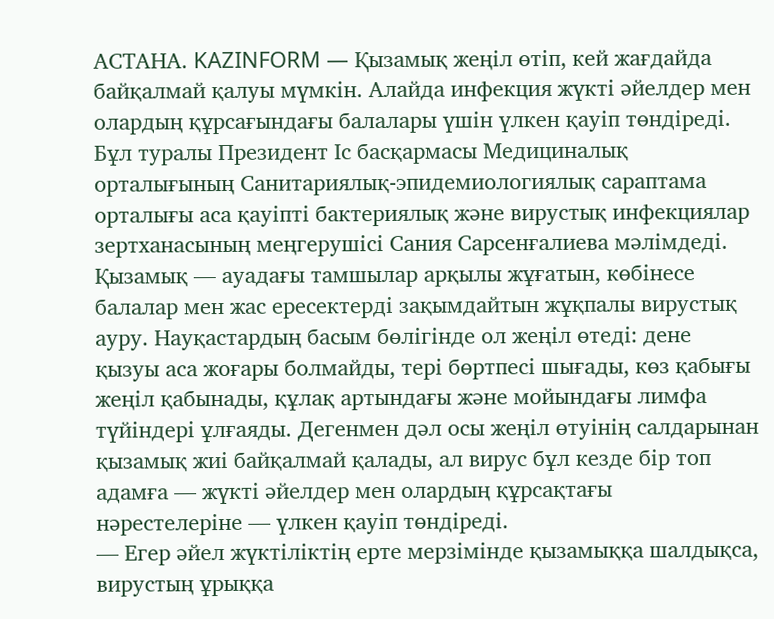АСТАНА. KAZINFORM — Қызамық жеңіл өтіп, кей жағдайда байқалмай қалуы мүмкін. Алайда инфекция жүкті әйелдер мен олардың құрсағындағы балалары үшін үлкен қауіп төндіреді. Бұл туралы Президент Іс басқармасы Медициналық орталығының Санитариялық-эпидемиологиялық сараптама орталығы аса қауіпті бактериялық және вирустық инфекциялар зертханасының меңгерушісі Сания Сарсенғалиева мәлімдеді.
Қызамық — ауадағы тамшылар арқылы жұғатын, көбінесе балалар мен жас ересектерді зақымдайтын жұқпалы вирустық ауру. Науқастардың басым бөлігінде ол жеңіл өтеді: дене қызуы аса жоғары болмайды, тері бөртпесі шығады, көз қабығы жеңіл қабынады, құлақ артындағы және мойындағы лимфа түйіндері ұлғаяды. Дегенмен дәл осы жеңіл өтуінің салдарынан қызамық жиі байқалмай қалады, ал вирус бұл кезде бір топ адамға — жүкті әйелдер мен олардың құрсақтағы нәрестелеріне — үлкен қауіп төндіреді.
— Егер әйел жүктіліктің ерте мерзімінде қызамыққа шалдықса, вирустың ұрыққа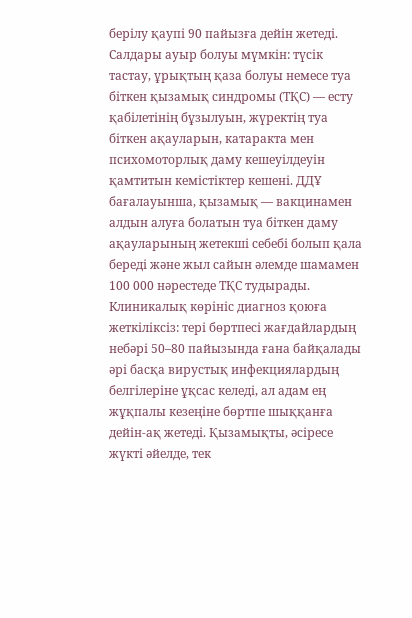берілу қаупі 90 пайызға дейін жетеді. Салдары ауыр болуы мүмкін: түсік тастау, ұрықтың қаза болуы немесе туа біткен қызамық синдромы (ТҚС) — есту қабілетінің бұзылуын, жүректің туа біткен ақауларын, катаракта мен психомоторлық даму кешеуілдеуін қамтитын кемістіктер кешені. ДДҰ бағалауынша, қызамық — вакцинамен алдын алуға болатын туа біткен даму ақауларының жетекші себебі болып қала береді және жыл сайын әлемде шамамен 100 000 нәрестеде ТҚС тудырады.
Клиникалық көрініс диагноз қоюға жеткіліксіз: тері бөртпесі жағдайлардың небәрі 50–80 пайызында ғана байқалады әрі басқа вирустық инфекциялардың белгілеріне ұқсас келеді, ал адам ең жұқпалы кезеңіне бөртпе шыққанға дейін-ақ жетеді. Қызамықты, әсіресе жүкті әйелде, тек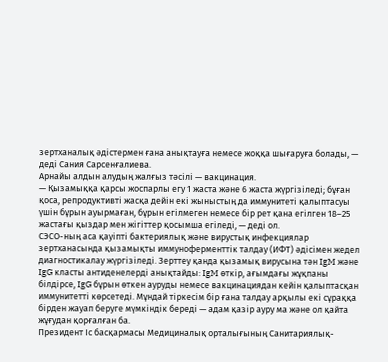зертханалық әдістермен ғана анықтауға немесе жоққа шығаруға болады, — деді Сания Сарсенғалиева.
Арнайы алдын алудың жалғыз тәсілі — вакцинация.
— Қызамыққа қарсы жоспарлы егу 1 жаста және 6 жаста жүргізіледі; бұған қоса, репродуктивті жасқа дейін екі жыныстың да иммунитеті қалыптасуы үшін бұрын ауырмаған, бұрын егілмеген немесе бір рет қана егілген 18–25 жастағы қыздар мен жігіттер қосымша егіледі, — деді ол.
СЭСО-ның аса қауіпті бактериялық және вирустық инфекциялар зертханасында қызамықты иммуноферменттік талдау (ИФТ) әдісімен жедел диагностикалау жүргізіледі. Зерттеу қанда қызамық вирусына тән IgM және IgG класты антиденелерді анықтайды: IgM өткір, ағымдағы жұқпаны білдірсе, IgG бұрын өткен ауруды немесе вакцинациядан кейін қалыптасқан иммунитетті көрсетеді. Мұндай тіркесім бір ғана талдау арқылы екі сұраққа бірден жауап беруге мүмкіндік береді — адам қазір ауру ма және ол қайта жұғудан қорғалған ба.
Президент Іс басқармасы Медициналық орталығының Санитариялық-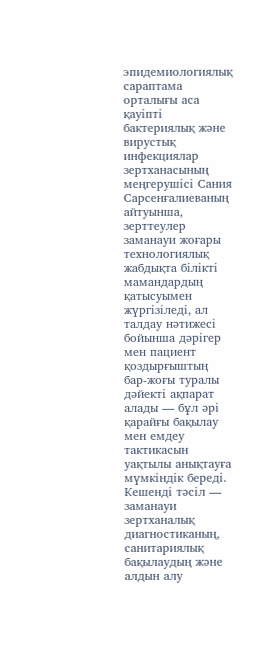эпидемиологиялық сараптама орталығы аса қауіпті бактериялық және вирустық инфекциялар зертханасының меңгерушісі Сания Сарсенғалиеваның айтуынша, зерттеулер заманауи жоғары технологиялық жабдықта білікті мамандардың қатысуымен жүргізіледі, ал талдау нәтижесі бойынша дәрігер мен пациент қоздырғыштың бар-жоғы туралы дәйекті ақпарат алады — бұл әрі қарайғы бақылау мен емдеу тактикасын уақтылы анықтауға мүмкіндік береді.
Кешенді тәсіл — заманауи зертханалық диагностиканың, санитариялық бақылаудың және алдын алу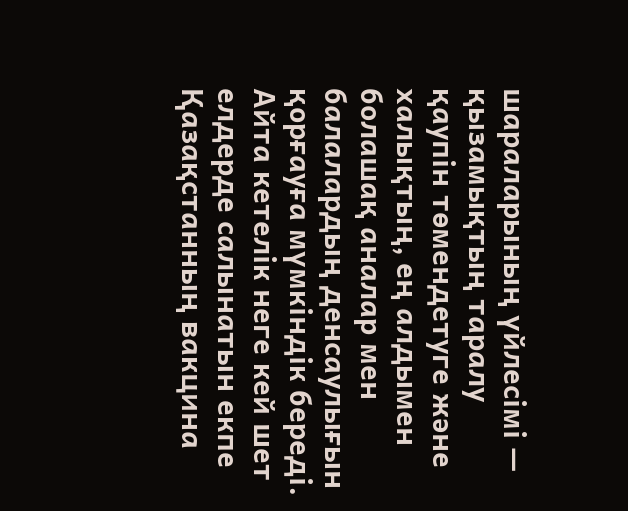шараларының үйлесімі — қызамықтың таралу қаупін төмендетуге және халықтың, ең алдымен болашақ аналар мен балалардың денсаулығын қорғауға мүмкіндік береді.
Айта кетелік неге кей шет елдерде салынатын екпе Қазақстанның вакцина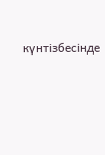күнтізбесінде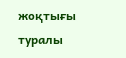жоқтығы туралы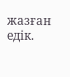жазған едік.